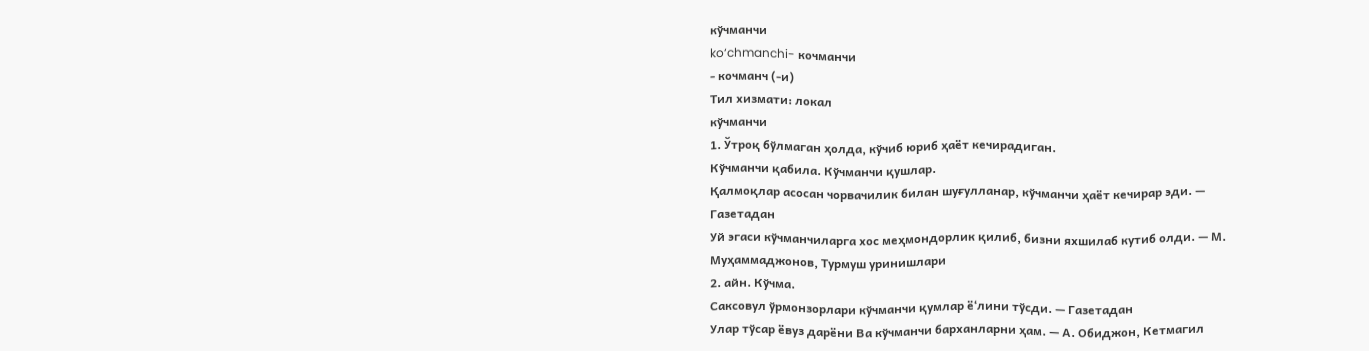кўчманчи
ko‘chmanchi- кочманчи
- кочманч (-и)
Тил хизмати: локал
кўчманчи
1. Ўтроқ бўлмаган ҳолда, кўчиб юриб ҳаёт кечирадиган.
Кўчманчи қабила. Кўчманчи қушлар.
Қалмоқлар асосан чорвачилик билан шуғулланар, кўчманчи ҳаёт кечирар эди. — Газетадан
Уй эгаси кўчманчиларга хос меҳмондорлик қилиб, бизни яхшилаб кутиб олди. — М. Муҳаммаджонов, Турмуш уринишлари
2. айн. Кўчма.
Саксовул ўрмонзорлари кўчманчи қумлар ёʻлини тўсди. — Газетадан
Улар тўсар ёвуз дарёни Ва кўчманчи барханларни ҳам. — А. Обиджон, Кетмагил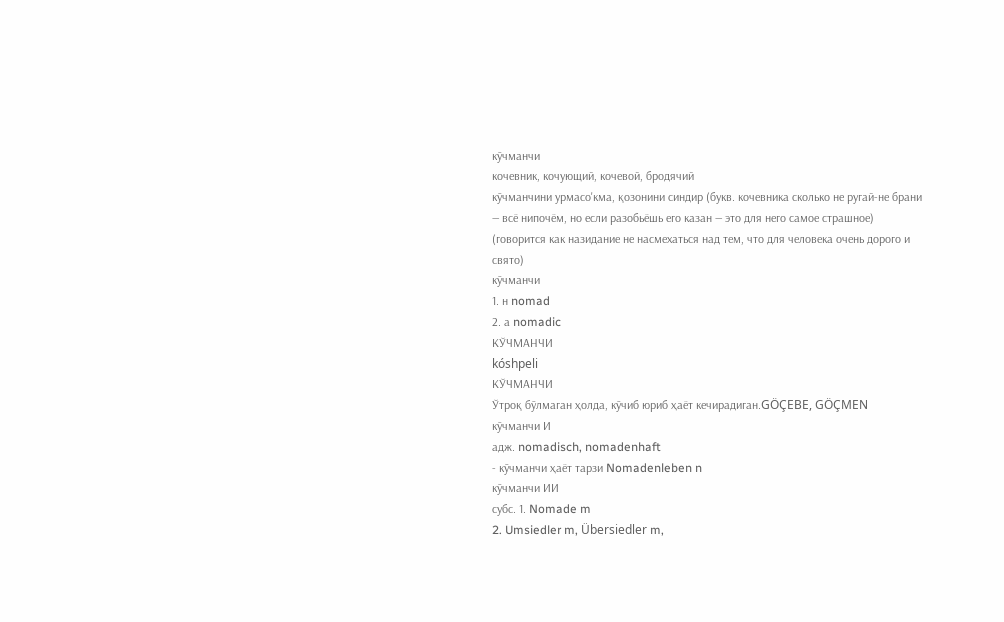кўчманчи
кочевник, кочующий, кочевой, бродячий
кўчманчини урмасо'кма, қозонини синдир (букв. кочевника сколько не ругай-не брани — всё нипочём, но если разобьёшь его казан — это для него самое страшное) (говорится как назидание не насмехаться над тем, что для человека очень дорого и свято)
кўчманчи
1. н nomad
2. а nomadic
КЎЧМАНЧИ
kóshpeli
КЎЧМАНЧИ
Ўтроқ бўлмаган ҳолда, кўчиб юриб ҳаёт кечирадиган.GÖÇEBE, GÖÇMEN
кўчманчи И
адж. nomadisch, nomadenhaft
- кўчманчи ҳаёт тарзи Nomadenleben n
кўчманчи ИИ
субс. 1. Nomade m
2. Umsiedler m, Übersiedler m,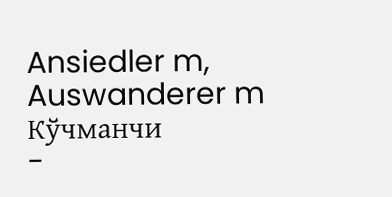Ansiedler m, Auswanderer m
Кўчманчи
-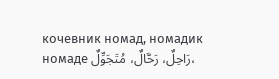кочевник номад, номадик номаде رَاحِلٌ، رَحَّالٌ، مُتَجَوِّلٌ،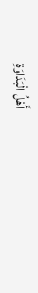أَهْلُ الْبَدَاوَةِ